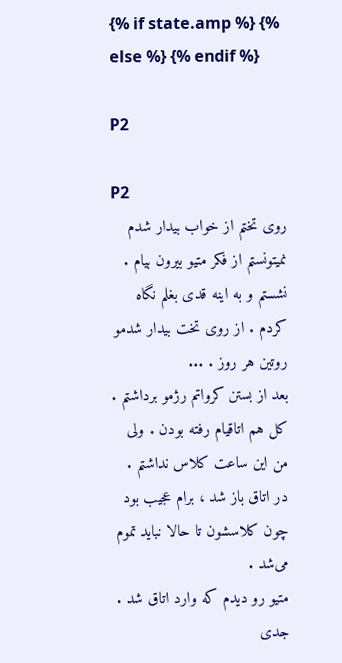{% if state.amp %} {% else %} {% endif %}

P2

P2
روی تختم از خواب بیدار شدم نمیتونستم از فکر متیو بیرون بیام . نشستم و به اینه قدی بغلم نگاه کردم . از روی تخت بیدار شدمو روتین هر روز . ...
بعد از بستن کرواتم رژمو برداشتم . کل هم اتاقیام رفته بودن . ولی من این ساعت کلاس نداشتم . در اتاق باز شد ، برام عجیب بود چون کلاسشون تا حالا نباید تموم می‌شد .
متیو رو دیدم که وارد اتاق شد . جدی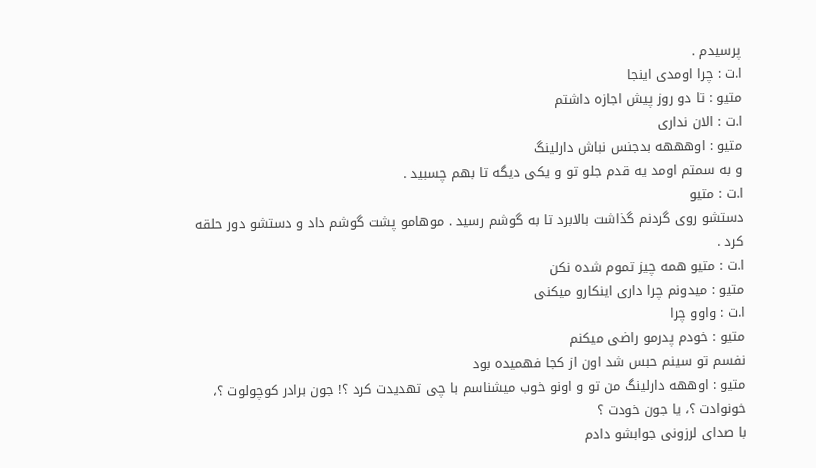پرسیدم .
ا.ت : چرا اومدی اینجا
متیو : تا دو روز پیش اجازه داشتم
ا.ت : الان نداری
متیو : اوهههه بدجنس نباش دارلینگ
و به سمتم اومد یه قدم جلو تو و یکی دیگه تا بهم چسبید .
ا.ت : متیو
دستشو روی گردنم گذاشت بالابرد تا به گوشم رسید . موهامو پشت گوشم داد و دستشو دور حلقه کرد .
ا.ت : متیو همه چیز تموم شده نکن
متیو : میدونم چرا داری اینکارو میکنی
ا.ت : واوو چرا
متیو : خودم پدرمو راضی میکنم
نفسم تو سینم حبس شد اون از کجا فهمیده بود
متیو : اوههه دارلینگ من تو و اونو خوب میشناسم با چی تهدیدت کرد ؟! جون برادر کوچولوت ؟، خونوادت ؟، یا جون خودت ؟
با صدای لرزونی جوابشو دادم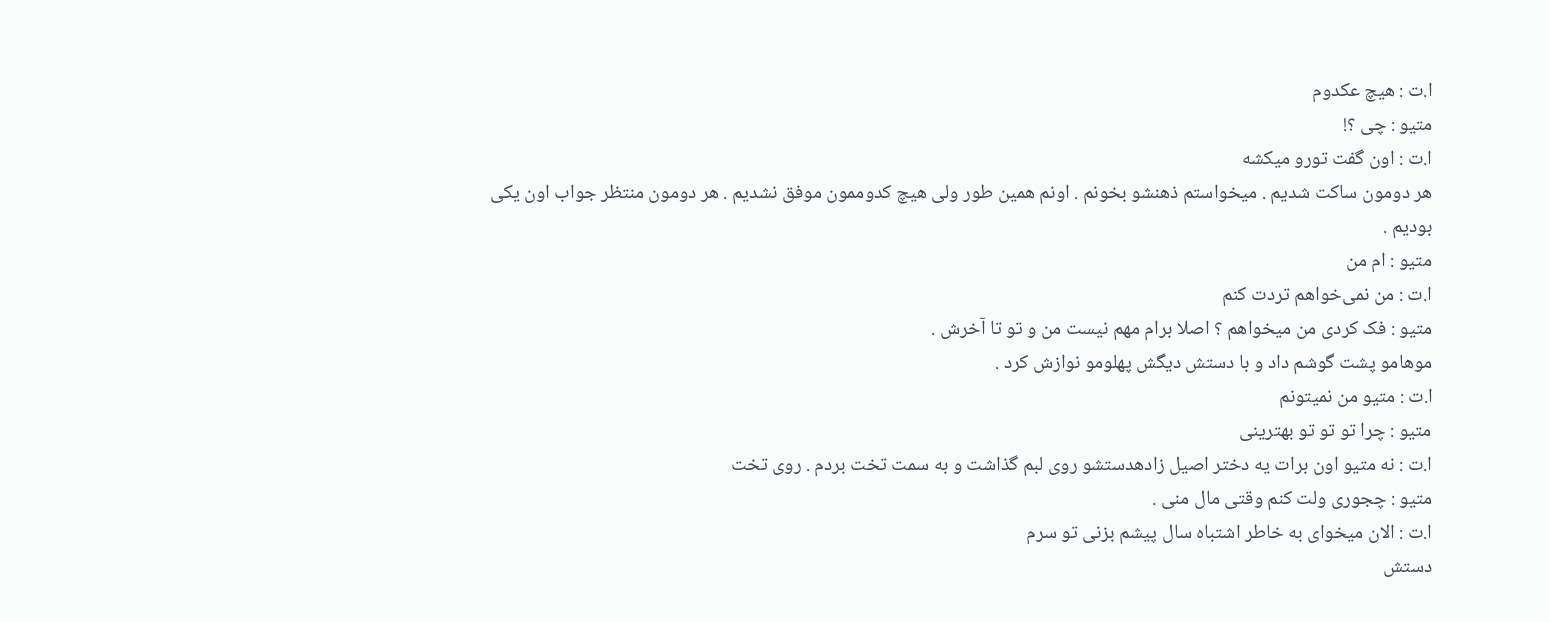ا.ت : هیچ عکدوم
متیو : چی ؟!
ا.ت : اون گفت تورو میکشه
هر دومون ساکت شدیم . میخواستم ذهنشو بخونم . اونم همین طور ولی هیچ کدوممون موفق نشدیم . هر دومون منتظر جواب اون یکی بودیم .
متیو : ام من
ا.ت : من نمی‌خواهم تردت کنم
متیو : فک کردی من میخواهم ؟ اصلا برام مهم نیست من و تو تا آخرش .
موهامو پشت گوشم داد و با دستش دیگش پهلومو نوازش کرد .
ا.ت : متیو من نمیتونم
متیو : چرا تو تو تو بهترینی
ا.ت : نه متیو اون برات یه دختر اصیل زادهدستشو روی لبم گذاشت و به سمت تخت بردم . روی تخت
متیو : چجوری ولت کنم وقتی مال منی .
ا.ت : الان میخوای به خاطر اشتباه سال پیشم بزنی تو سرم
دستش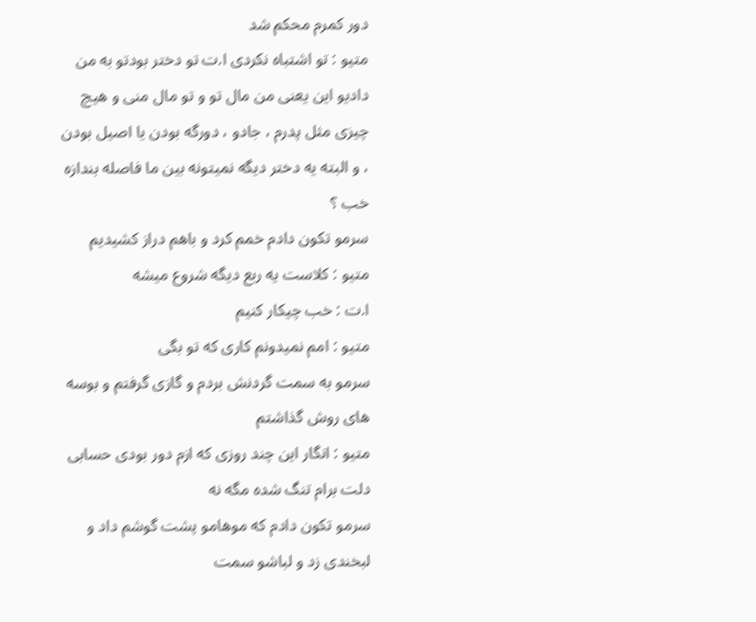دور کمرم محکم شد
متیو : تو اشتباه نکردی ا.ت تو دختر بودتو به من دادیو این یعنی من مال تو و تو مال منی و هیچ چیزی مثل پدرم ، جادو ، دورگه بودن یا اصیل بودن ، و البته یه دختر دیگه نمیتونه بین ما فاصله بندازه خب ؟
سرمو تکون دادم خمم کرد و باهم دراز کشیدیم
متیو : کلاست یه ربع دیگه شروع میشه
ا.ت : خب چیکار کنیم
متیو : امم نمیدونم کاری که تو بگی
سرمو به سمت گردنش بردم و گازی گرفتم و بوسه های روش گذاشتم
متیو : انگار این چند روزی که ازم دور بودی حسابی دلت برام تنگ شده مگه نه
سرمو تکون دادم که موهامو پشت گوشم داد و لبخندی زد و لباشو سمت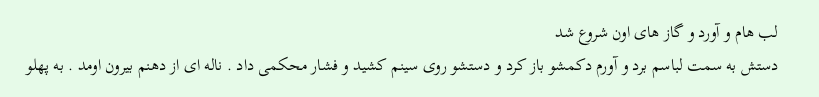لب هام و آورد و گاز های اون شروع شد
دستش به سمت لباسم برد و آورم دکمشو باز کرد و دستشو روی سینم کشید و فشار محکمی داد . ناله ای از دهنم بیرون اومد . به پهلو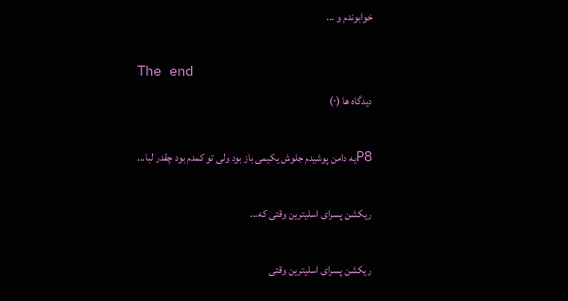خوابوندم و ...

The end
دیدگاه ها (۰)

P8یه دامن پوشیدم جلوش یکیمی باز بود ولی تو کمدم بود چقدر لبا...

ریکشن پسرای اسلیترین وقتی که...

ریکشن پسرای اسلیترین وقتی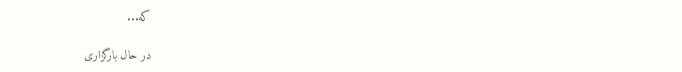که...

در حال بارگزاری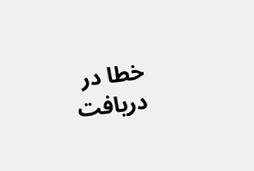خطا در دریافت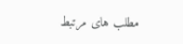مطلب های مرتبط